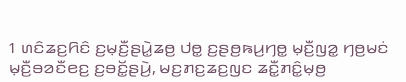1 ꤛꤢꤨꤘꤢ꤬ꤖꤢꤨ ꤢ꤬ꤗ꤫ꤢꤪ꤬ꤔꤣꤧ꤭ꤘꤥ꤬ ꤓꤥ꤭ ꤢ꤬ꤔꤥ꤬ꤒꤣ꤬ꤚꤥ꤭ ꤗ꤫ꤢꤪ꤬ꤜꤤ꤭ ꤚꤥ꤬ꤗꤢꤦ ꤗ꤫ꤢꤪ꤬ꤋꤤꤢꤪꤕꤢ꤬ ꤢ꤬ꤋꤢꤩ꤭ꤔꤣꤧ꤬, ꤗꤢ꤬ꤊꤢ꤬ꤘꤢ꤬ꤜꤢ ꤘꤢꤪ꤭ꤊꤢꤨ꤭ꤗ꤫ꤥ꤬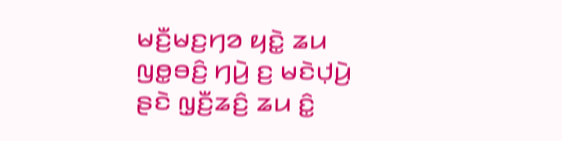ꤗꤢꤪ꤬ꤗꤢ꤬ꤚꤤ ꤟꤢꤧ꤭ ꤘꤣ ꤜꤥ꤭ꤋꤢꤨ꤬ ꤚꤣꤧ꤬ ꤢ꤬ ꤗꤢꤧꤓ꤫ꤣꤧ꤬ ꤔꤢꤧ ꤜ꤫ꤢꤪ꤬ꤘꤢꤨ꤬ ꤘꤣ ꤢꤨ꤭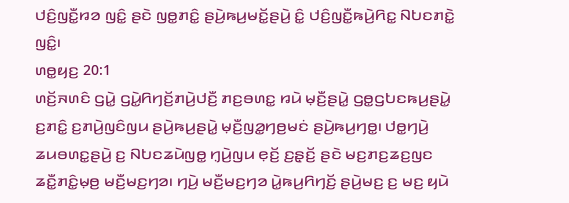ꤓꤢꤨ꤬ꤜꤢꤪ꤭ꤙꤤ ꤜꤢꤨ꤭ ꤔꤢꤧ ꤜꤥ꤭ꤊꤢꤨ꤭ ꤔꤣꤧ꤬ꤒꤣ꤬ꤗꤢꤩ꤭ꤔꤣꤧ꤬ ꤢꤨ꤭ ꤓꤢꤨ꤬ꤜꤢꤪ꤭ꤒꤣꤧ꤬ꤖꤢ꤭ ꤡꤝꤢꤊꤢꤧ꤭ ꤜꤢꤨ꤭꤯
ꤛꤥ꤭ꤟꤢ꤬ 20:1
ꤛꤢꤩ꤬ꤏꤛꤢꤨ ꤞꤣꤧ꤭ ꤞꤣꤧ꤭ꤖꤚꤢꤩ꤬ꤊꤣꤧ꤬ꤓꤢꤪ꤬ ꤊꤢ꤬ꤋꤛꤢ꤭ ꤙꤣꤧ ꤗ꤫ꤢꤪ꤬ꤔꤣꤧ꤭ ꤞꤥ꤭ꤞꤝꤢꤒꤣ꤬ꤔꤣꤧ꤭ ꤢ꤬ꤊꤢꤨ꤭ ꤢ꤬ꤊꤣꤧ꤬ꤜꤢꤨꤜꤣ ꤔꤣꤧ꤬ꤒꤣ꤬ꤔꤣꤧ꤭ ꤗ꤫ꤢꤪ꤬ꤜꤤ꤭ꤚꤥ꤬ꤗꤢꤦ ꤔꤣꤧ꤬ꤒꤣ꤬ꤚꤥ꤭꤯ ꤓꤥ꤭ꤚꤣꤧ꤬ ꤘꤣꤋꤛꤢ꤭ꤔꤣꤧ꤬ ꤢ꤬ ꤡꤝꤢꤘꤣꤧꤜꤥ꤭ ꤚ꤫ꤣꤧ꤬ꤜꤣ ꤕ꤫ꤢꤩ꤬ ꤢ꤬ꤔ꤫ꤢꤩ꤬ ꤔꤢꤧ ꤗꤢ꤬ꤊꤢ꤬ꤘꤢ꤬ꤜꤢ ꤘꤢꤪ꤭ꤊꤢꤨ꤭ꤗ꤫ꤥ꤬ ꤗꤢꤪ꤬ꤗꤢ꤬ꤚꤤ꤯ ꤚꤣꤧ꤬ ꤗꤢꤪ꤬ꤗꤢ꤬ꤚꤤ ꤣꤧ꤭ꤒꤣ꤬ꤖꤚꤢꤩ꤬ ꤔꤣꤧ꤬ꤗꤢ꤬ ꤢ꤬ ꤗꤢ꤬ ꤟꤣꤧ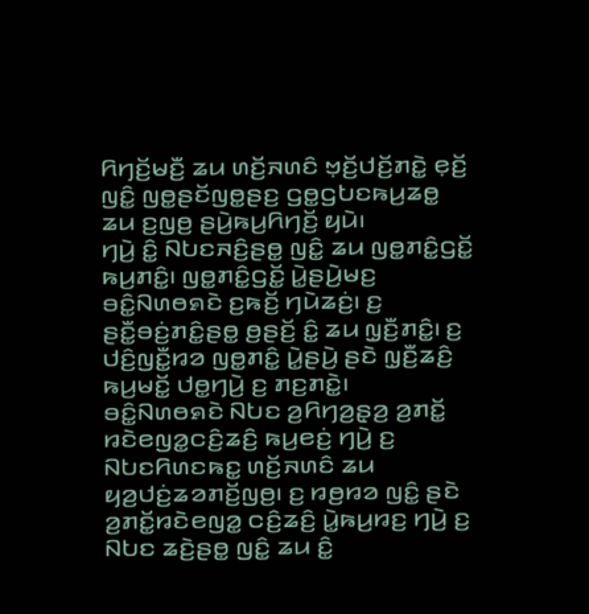ꤖꤚꤢꤩ꤬ꤗꤢꤪ꤬ ꤘꤣ ꤛꤢꤩ꤬ꤏꤛꤢꤨ ꤠ꤫ꤢꤩ꤬ꤓꤢꤩ꤬ꤊꤢꤧ꤭ ꤕ꤫ꤢꤩ꤬ ꤜꤢꤨ꤭ ꤜꤥ꤭ꤔꤢꤩꤜꤥ꤭ꤔꤢ꤬ ꤞꤥ꤭ꤞꤝꤢꤒꤣ꤬ꤘꤥ꤭ ꤘꤣ ꤢ꤬ꤜꤥ꤬ ꤔꤣꤧ꤬ꤒꤣ꤬ꤖꤚꤢꤩ꤬ ꤟꤣꤧ꤯
ꤚꤣꤧ꤬ ꤢꤨ꤭ ꤡꤝꤢꤏꤢꤨ꤬ꤔꤥ꤭ ꤜꤢꤨ꤭ ꤘꤣ ꤜꤥ꤭ꤊꤢꤨ꤭ꤞꤢꤩ꤭ ꤒꤣ꤬ꤊꤢꤨ꤭꤯ ꤜꤥ꤭ꤊꤢꤨ꤭ꤞꤢꤩ꤭ ꤣꤧ꤭ꤔꤣꤧ꤬ꤗꤢ꤬ ꤋꤢꤨ꤭ꤡꤛꤥꤎꤢꤧ ꤢ꤬ꤒꤢꤩ꤬ ꤚꤣꤧꤘꤢꤦ꤬꤯ ꤢ꤬ ꤔꤢꤪ꤭ꤋꤢꤦ꤬ꤊꤢꤨ꤭ꤔꤥ꤭ ꤥ꤬ꤔꤢꤩ꤬ ꤢꤨ꤭ ꤘꤣ ꤜ꤫ꤢꤪ꤬ꤊꤢꤨ꤭꤯ ꤢ꤬ ꤓꤢꤨ꤬ꤜꤢꤪ꤭ꤙꤤ ꤜꤥ꤭ꤊꤢꤨ꤭ ꤣꤧ꤭ꤔꤣꤧ꤬ ꤔꤢꤧ ꤜ꤫ꤢꤪ꤬ꤘꤢꤨ꤬ ꤒꤣ꤬ꤗꤢꤩ꤭ ꤓꤥ꤭ꤚꤣꤧ꤬ ꤢ꤬ ꤊꤢ꤬ꤊꤢꤧ꤭꤯
ꤋꤢꤨ꤭ꤡꤛꤥꤎꤢꤧ ꤡꤝꤢ ꤤ꤬ꤖꤚꤤ꤬ꤔ꤫ꤤ꤬ ꤤ꤬ꤊꤢꤩ꤭ ꤙꤢꤧꤕꤜꤤ꤭ꤍꤢꤨ꤬ꤘꤢꤨ꤬ ꤒꤣ꤬ꤕꤢꤦ꤬ ꤚꤣꤧ꤬ ꤢ꤬ ꤡꤝꤢꤖꤛꤢꤒꤢ꤭ ꤛꤢꤩ꤬ꤏꤛꤢꤨ ꤘꤣ ꤟꤤ꤬ꤓꤢꤦ꤬ꤘꤤꤊꤢꤩ꤬ꤜꤥ꤬꤯ ꤢ꤬ ꤙꤥ꤬ꤙꤤ ꤜꤢꤨ꤭ ꤔꤢꤧ ꤤ꤬ꤊꤢꤩ꤭ꤙꤢꤧꤕꤜꤤ꤭ ꤍꤢꤨ꤬ꤘꤢꤨ꤬ ꤣꤧ꤭ꤒꤣ꤬ꤙꤢ꤬ ꤚꤣꤧ꤬ ꤢ꤬ ꤡꤝꤢ ꤘꤢꤧ꤬ꤔꤥ꤭ ꤜꤢꤨ꤭ ꤘꤣ ꤢꤨ꤭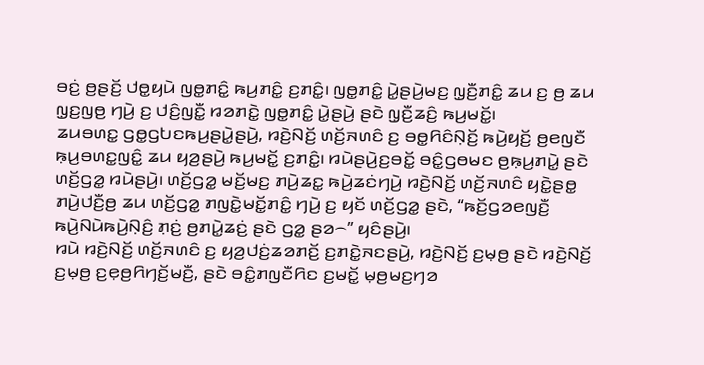ꤋꤢꤦ꤬ ꤥ꤬ꤔꤢꤩ꤬ ꤓꤥ꤭ꤟꤣꤧ ꤜꤥ꤭ꤊꤢꤨ꤭ ꤒꤣ꤬ꤊꤢꤨ꤭ ꤢ꤬ꤊꤢꤨ꤭꤯ ꤜꤥ꤭ꤊꤢꤨ꤭ ꤣꤧ꤭ꤔꤣꤧ꤬ꤗꤢ꤬ ꤜ꤫ꤢꤪ꤬ꤊꤢꤨ꤭ ꤘꤣ ꤢ꤬ ꤥ꤬ ꤘꤣ ꤜ꤫ꤢ꤬ꤜꤥ꤬ ꤚꤣꤧ꤬ ꤢ꤬ ꤓꤢꤨ꤬ꤜꤢꤪ꤭ ꤙꤤꤊꤢꤧ꤭ ꤜꤥ꤭ꤊꤢꤨ꤭ ꤣꤧ꤭ꤔꤣꤧ꤬ ꤔꤢꤧ ꤜ꤫ꤢꤪ꤬ꤘꤢꤨ꤬ ꤒꤣ꤬ꤗꤢꤩ꤭꤯
ꤘꤣꤋꤛꤢ꤭ ꤞꤥ꤭ꤞꤝꤢꤒꤣ꤬ꤔꤣꤧ꤭ꤔꤣꤧ꤬, ꤙꤢꤧ꤬ꤡꤢꤩ꤬ ꤛꤢꤩ꤬ꤏꤛꤢꤨ ꤢ꤬ ꤋꤥ꤭ꤖꤢꤨꤡ꤫ꤢꤩ꤬ ꤒꤣꤧ꤬ꤟꤢꤩ꤬ ꤥ꤬ꤕꤜꤢꤪ ꤒ꤫ꤣ꤬ꤋꤛꤢ꤭ꤜꤢꤨ꤭ ꤘꤣ ꤟꤤ꤬ꤔꤣꤧ꤬ ꤒꤣ꤬ꤗꤢꤩ꤭ ꤢ꤬ꤊꤢꤨ꤭꤯ ꤙꤣꤧꤔꤣꤧ꤬ꤢ꤬ꤋꤢꤩ꤭ ꤋꤢꤨ꤭ꤞꤥꤗꤢ ꤥ꤬ꤒ꤫ꤣ꤬ꤊꤣꤧ꤭ ꤔꤢꤧ ꤛꤢꤩ꤬ꤞꤤ꤭ ꤙꤣꤧꤔꤣꤧ꤬꤯ ꤛꤢꤩ꤬ꤞꤤ꤭ ꤗꤢꤩ꤬ꤗꤢ꤬ ꤊꤣꤧ꤬ꤘꤢ꤭ ꤒꤣꤧ꤬ꤘꤢꤦꤚꤣꤧ꤬ ꤙꤢꤧ꤬ꤡꤢꤩ꤬ ꤛꤢꤩ꤬ꤏꤛꤢꤨ ꤟꤢꤧ꤭ꤔꤥ꤭ ꤊꤣꤧ꤬ꤓꤢꤪ꤬ꤥ꤬ ꤘꤣ ꤛꤢꤩ꤬ꤞꤤ꤭ ꤊꤜꤢꤧ꤭ꤗꤢꤩ꤭ꤊꤢꤨ꤭ ꤚꤣꤧ꤬ ꤢ꤬ ꤟꤢꤩ ꤛꤢꤩ꤬ꤞꤤ꤭ ꤔꤢꤧ, “ꤒꤢꤩ꤬ꤞꤤꤕꤜꤢꤪ꤬ ꤒꤣꤧ꤬ꤡꤣꤧꤒꤣꤧ꤬ꤡ꤫ꤢꤨ꤬ ꤊ꤫ꤢꤦ꤬ ꤥ꤬ꤊꤣꤧ꤭ꤘꤢꤦ꤬ ꤔꤢꤧ ꤞꤤ꤭ ꤔꤤ꤮” ꤟꤢꤨꤔꤣꤧ꤬꤯
ꤙꤣꤧ ꤙꤢꤧ꤬ꤡꤢꤩ꤬ ꤛꤢꤩ꤬ꤏꤛꤢꤨ ꤢ꤬ ꤟꤤ꤬ꤓꤢꤦ꤬ꤘꤤꤊꤢꤩ꤬ ꤢ꤬ꤊꤢꤧ꤭ꤏꤢꤔꤣꤧ꤬, ꤙꤢꤧ꤬ꤡꤢꤩ꤬ ꤢ꤬ꤗ꤫ꤥ꤬ ꤔꤢꤧ ꤙꤢꤧ꤬ꤡꤢꤩ꤬ ꤢ꤬ꤗ꤫ꤥ꤬ ꤢ꤬ꤕ꤫ꤥ꤬ꤖꤚꤢꤩ꤬ꤗꤢꤪ꤬, ꤔꤢꤧ ꤋꤢꤨ꤭ꤊꤜꤢꤪꤖꤢ ꤢ꤬ꤗꤢꤩ꤭ ꤗ꤫ꤥ꤬ꤗꤢ꤬ꤚꤤ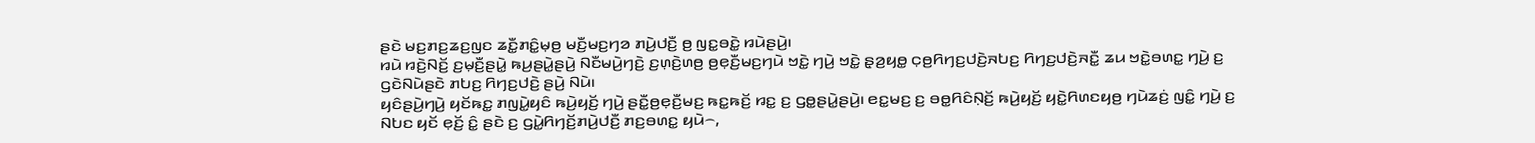ꤔꤢꤧ ꤗꤢ꤬ꤊꤢ꤬ꤘꤢ꤬ꤜꤢ ꤘꤢꤪ꤭ꤊꤢꤨ꤭ꤗ꤫ꤥ꤬ ꤗꤢꤪ꤬ꤗꤢ꤬ꤚꤤ ꤊꤣꤧ꤬ꤓꤢꤪ꤬ ꤥ꤬ ꤜꤢ꤭ꤋꤢꤧ꤭ ꤙꤣꤧꤔꤣꤧ꤬꤯
ꤙꤣꤧ ꤙꤢꤧ꤬ꤡꤢꤩ꤬ ꤢ꤬ꤗ꤫ꤢꤪ꤬ꤔꤣꤧ꤭ ꤒꤣ꤬ꤔꤣꤧ꤭ꤔꤣꤧ꤬ ꤡꤢꤪꤗꤣꤧ꤬ꤚꤢꤧ꤬ ꤢ꤬ꤛ꤫ꤢꤧ꤬ꤛꤥ꤬ ꤥ꤬ꤕ꤫ꤢꤪ꤬ꤗꤢ꤬ꤚꤣꤧ ꤠꤢꤧ꤭ ꤚꤣꤧ꤬ ꤠꤢꤧ꤭ ꤔ꤫ꤤ꤬ꤟꤥ꤭ ꤍ꤫ꤥ꤬ꤖꤚꤢ꤬ꤓꤢꤧ꤬ꤏꤝꤢ꤬ ꤖꤚꤢ꤬ꤓꤢꤧ꤬ꤏꤢꤪ꤭ ꤘꤣ ꤠꤢꤧ꤭ꤋꤛꤢ꤭ ꤚꤣꤧ꤬ ꤢ꤬ ꤞꤢꤧꤡꤣꤧꤔꤢꤧ ꤊꤝꤢ꤬ ꤖꤚꤢ꤬ꤓꤢꤧ꤬ ꤔꤣꤧ꤬ ꤡꤣꤧ꤯
ꤟꤢꤨꤔꤣꤧ꤬ꤚꤣꤧ꤬ ꤟꤢꤩꤒꤢ꤭ ꤊꤜꤣꤧ꤭ꤟꤢꤨ ꤒꤣꤧ꤬ꤟꤢꤩ꤬ ꤚꤣꤧ꤬ ꤔꤢꤪ꤭ꤥ꤬ꤕ꤫ꤢꤪ꤬ꤗꤢ꤬ ꤒꤢ꤭ꤒꤢꤩ꤬ ꤙꤢ꤭ ꤢ꤬ ꤞꤥ꤭ꤔꤣꤧ꤭ꤔꤣꤧ꤬꤯ ꤕꤢ꤭ꤗꤢ꤬ ꤢ꤬ ꤋꤥ꤭ꤖꤢꤨꤡ꤫ꤢꤩ꤬ ꤒꤣꤧ꤬ꤟꤢꤩ꤬ ꤟꤢꤧ꤭ꤖꤛꤢꤟꤥ꤬ ꤚꤣꤧꤘꤢꤦ꤬ ꤜꤢꤨ꤭ ꤚꤣꤧ꤬ ꤢ꤬ ꤡꤝꤢ ꤟꤢꤩ ꤕ꤫ꤢꤩ꤬ ꤢꤨ꤭ ꤔꤢꤧ ꤢ꤬ ꤞꤣꤧ꤭ꤖꤚꤢꤩ꤬ꤊꤣꤧ꤬ꤓꤢꤪ꤬ ꤊꤢ꤬ꤋꤛꤢ꤭ ꤟꤣꤧ꤮,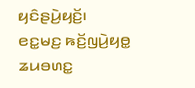ꤟꤢꤨꤔꤣꤧ꤬ꤟꤢꤩ꤬꤯ ꤕꤢ꤭ꤗꤢ꤬ ꤒꤢꤩ꤬ꤜꤣꤧ꤬ꤟꤥ꤭ ꤘꤣꤋꤛꤢ꤭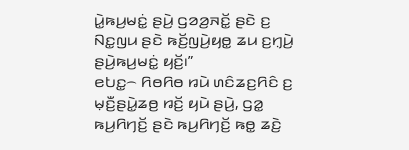ꤣꤧ꤭ꤒꤣ꤬ꤗꤢꤦ꤭ ꤔꤣꤧ꤬ ꤞꤤꤤ꤬ꤏꤢꤩ꤭ ꤔꤢꤧ ꤢ꤬ ꤡꤢ꤭ꤜꤣ ꤔꤢꤧ ꤒꤢꤩ꤬ꤜꤣꤧ꤬ꤟꤥ꤭ ꤘꤣ ꤢ꤬ꤚ꤫ꤣꤧ꤬ ꤔꤣꤧ꤬ꤒꤣ꤬ꤗꤢꤦ꤭ ꤟꤢꤩ꤬꤯”
ꤕꤝꤢ꤭꤮ ꤖꤥꤖꤥ ꤙꤣꤧ ꤛꤢꤨꤘꤢ꤬ꤖꤢꤨ ꤢ꤬ ꤗ꤫ꤢꤪ꤬ꤔꤣꤧ꤭ꤘꤥ꤬ ꤙꤢꤩ꤬ ꤟꤣꤧ ꤔꤣꤧ꤬, ꤞꤤ꤭ ꤒꤣ꤬ꤖꤚꤢꤩ꤬ ꤔꤢꤧ ꤒꤣ꤬ꤖꤚꤢꤩ꤬ ꤒꤥ꤭ ꤘꤢꤧ꤬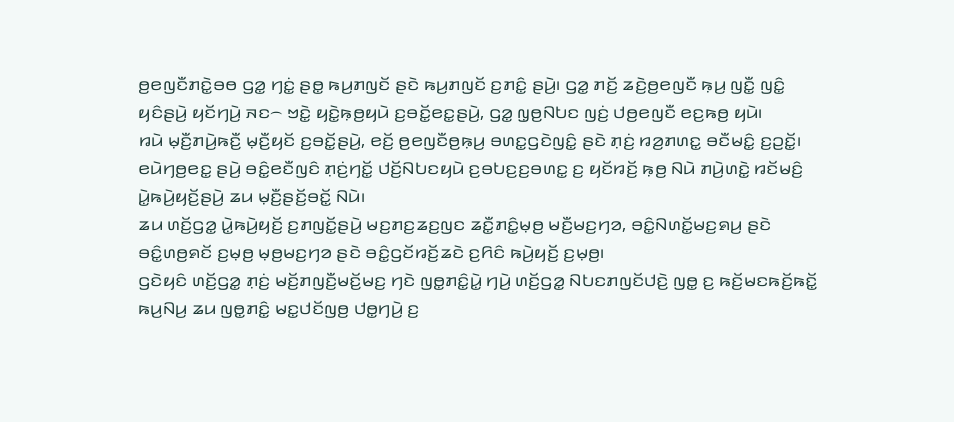ꤥ꤬ꤕꤜꤢꤪꤊꤢꤧ꤭ꤋꤥ ꤞꤤ꤭ ꤚꤢꤦ꤭ ꤔꤥ꤭ ꤒꤣ꤬ꤊꤜꤢꤩ ꤔꤢꤧ ꤒꤣ꤬ꤊꤜꤢꤩ ꤢ꤬ꤊꤢꤨ꤭ ꤔꤣꤧ꤬꤯ ꤞꤤ꤭ ꤊꤢꤩ꤬ ꤘꤢꤧ꤬ꤥ꤬ꤕꤜꤢꤪ ꤒ꤫ꤣ꤬ ꤜꤢꤪ꤭ ꤜꤢꤨ꤭ ꤟꤢꤨꤔꤣꤧ꤬ ꤟꤢꤩꤚꤣꤧ꤬ ꤏꤢ꤮ ꤠꤢꤧ꤭ ꤟꤢꤧ꤭ꤒ꤫ꤥ꤬ꤟꤣꤧ ꤢ꤬ꤋꤢꤩ꤭ꤕꤢ꤭ꤔꤣꤧ꤬, ꤞꤤ꤭ ꤜ꤫ꤥ꤬ꤡꤝꤢ ꤜꤢꤦ꤬ ꤓꤥ꤬ꤕꤜꤢꤪ ꤕꤢ꤬ꤒꤥ꤬ ꤟꤣꤧ꤯
ꤙꤣꤧ ꤗ꤫ꤢꤪ꤬ꤊꤣꤧ꤬ꤒꤢꤪ꤬ ꤗ꤫ꤢꤪ꤬ꤟꤢꤩ ꤢ꤬ꤋꤢꤩ꤭ꤔꤣꤧ꤬, ꤕꤢꤩ꤬ ꤥ꤬ꤕꤜꤢꤪꤥ꤬ꤒ꤫ꤣ꤬ ꤋꤛꤢ꤭ꤞꤢꤧꤜꤢꤨ꤭ ꤔꤢꤧ ꤊ꤫ꤢꤦ꤬ ꤙꤤ꤬ꤊꤛꤢ꤭ ꤋꤢꤪꤗꤢꤨ꤭ ꤢ꤬ꤑꤢꤩ꤭꤯ ꤕꤣꤧꤚꤥ꤬ꤕꤢ꤭ ꤔꤣꤧ꤬ ꤋꤢꤨ꤭ꤕꤢꤪꤜꤢꤨ ꤊ꤫ꤢꤦ꤬ꤚꤢꤩ꤭ ꤓꤢꤩ꤬ꤡꤝꤢꤟꤣꤧ ꤢ꤬ꤋꤝꤢ꤬ꤢ꤬ꤋꤛꤢ꤭ ꤢ꤬ ꤟꤢꤩꤙꤢꤩ꤬ ꤒ꤫ꤥ꤬ ꤡꤣꤧ ꤊꤣꤧ꤬ꤛꤢꤧ꤭ ꤙꤢꤩꤗꤢꤨ꤬ ꤣꤧ꤭ꤒꤣꤧ꤬ꤟꤢꤩ꤬ꤔꤣꤧ꤬ ꤘꤣ ꤗ꤫ꤢꤪ꤬ꤔꤢꤩ꤬ꤋꤢꤩ꤭ ꤡꤣꤧ꤯
ꤘꤣ ꤛꤢꤩ꤬ꤞꤤ꤭ ꤣꤧ꤭ꤒꤣꤧ꤬ꤟꤢꤩ꤬ ꤢ꤬ꤊꤜꤢꤩ꤭ꤔꤣꤧ꤬ ꤗꤢ꤬ꤊꤢ꤬ꤘꤢ꤬ꤜꤢ ꤘꤢꤪ꤭ꤊꤢꤨ꤭ꤗ꤫ꤥ꤬ ꤗꤢꤪ꤬ꤗꤢ꤬ꤚꤤ, ꤋꤢꤨ꤭ꤡꤛꤢꤩ꤭ꤗꤢ꤬ꤎꤣ꤬ ꤔꤢꤧ ꤋꤢꤨ꤭ꤛꤥ꤬ꤎꤢꤩ ꤢ꤬ꤗ꤫ꤥ꤬ ꤗ꤫ꤥ꤬ꤗꤢ꤬ꤚꤤ ꤔꤢꤧ ꤋꤢꤨ꤭ꤞꤢꤩꤙꤢꤩ꤬ꤘꤢꤧ ꤢ꤬ꤖꤢꤨ ꤒꤣꤧ꤬ꤟꤢꤩ꤬ ꤢ꤬ꤗ꤫ꤥ꤬꤯
ꤞꤢꤧꤟꤢꤨ ꤛꤢꤩ꤬ꤞꤤ꤭ ꤊ꤫ꤢꤦ꤬ ꤗꤢꤩ꤬ꤊꤜꤢꤪ꤬ꤗꤢꤩ꤬ꤗꤢ꤬ ꤚꤢꤧ ꤜꤥ꤭ꤊꤢꤨ꤭ꤣꤧ꤭ ꤚꤣꤧ꤬ ꤛꤢꤩ꤬ꤞꤤ꤭ ꤡꤝꤢꤊꤜꤢꤩꤓꤢꤧ꤬ ꤜꤥ꤭ ꤢ꤬ ꤒꤢꤩ꤬ꤗꤢꤒꤢꤩ꤬ꤒꤢꤩ꤭ ꤒꤣ꤬ꤡꤣ꤬ ꤘꤣ ꤜꤥ꤭ꤊꤢꤨ꤭ ꤗꤢ꤭ꤓꤢꤩꤜꤥ꤬ ꤓꤥ꤭ꤚꤣꤧ꤬ ꤢ꤬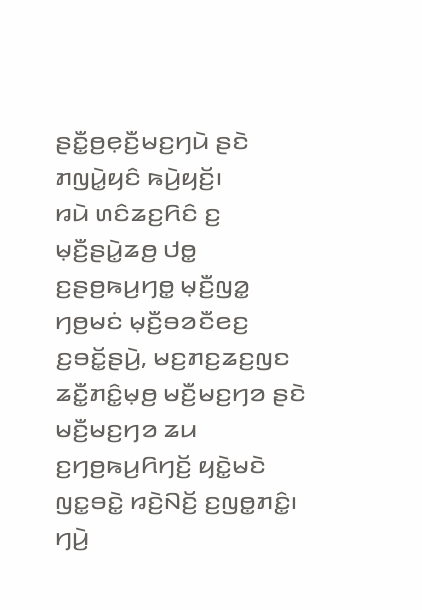ꤔꤢꤪ꤭ꤥ꤬ꤕ꤫ꤢꤪ꤬ꤗꤢ꤬ꤚꤣꤧ ꤔꤢꤧ ꤊꤜꤣꤧ꤭ꤟꤢꤨ ꤒꤣꤧ꤬ꤟꤢꤩ꤬꤯
ꤙꤣꤧ ꤛꤢꤨꤘꤢ꤬ꤖꤢꤨ ꤢ꤬ ꤗ꤫ꤢꤪ꤬ꤔꤣꤧ꤭ꤘꤥ꤬ ꤓꤥ꤭ ꤢ꤬ꤔꤥ꤬ꤒꤣ꤬ꤚꤥ꤭ ꤗ꤫ꤢꤪ꤬ꤜꤤ꤭ ꤚꤥ꤬ꤗꤢꤦ ꤗ꤫ꤢꤪ꤬ꤋꤤꤢꤪꤕꤢ꤬ ꤢ꤬ꤋꤢꤩ꤭ꤔꤣꤧ꤬, ꤗꤢ꤬ꤊꤢ꤬ꤘꤢ꤬ꤜꤢ ꤘꤢꤪ꤭ꤊꤢꤨ꤭ꤗ꤫ꤥ꤬ ꤗꤢꤪ꤬ꤗꤢ꤬ꤚꤤ ꤔꤢꤧ ꤗꤢꤪ꤬ꤗꤢ꤬ꤚꤤ ꤘꤣ ꤢ꤬ꤚꤥ꤬ꤒꤣ꤬ꤖꤚꤢꤩ꤬ ꤟꤢꤧ꤭ꤗꤢꤧ ꤜꤢ꤭ꤋꤢꤧ꤭ ꤙꤢꤧ꤬ꤡꤢꤩ꤬ ꤢ꤬ꤜꤥ꤭ꤊꤢꤨ꤭꤯
ꤚꤣꤧ꤬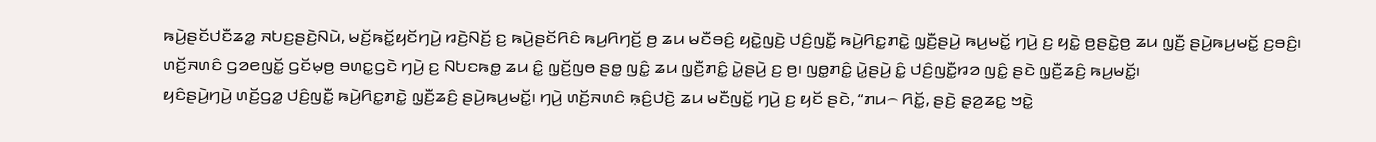ꤒꤣꤧ꤬ꤔꤢꤩꤓꤢꤪꤘꤤ꤭ ꤏꤝꤢ꤬ꤔꤢꤧ꤬ꤡꤣꤧ, ꤗꤢꤩ꤬ꤒꤢꤩ꤭ꤟꤢꤩꤚꤣꤧ꤬ ꤙꤢꤧ꤬ꤡꤢꤩ꤬ ꤢ꤬ ꤒꤣꤧ꤬ꤔꤢꤩꤖꤢꤨ ꤒꤣ꤬ꤖꤚꤢꤩ꤬ ꤥ꤬ ꤘꤣ ꤗꤢꤪꤋꤢꤨ꤬ ꤟꤢꤧ꤭ꤜꤢꤧ꤬ ꤓꤢꤨ꤬ꤜꤢꤪ꤭ ꤒꤣꤧ꤬ꤖꤢ꤭ꤊꤢꤧ꤭ ꤜ꤫ꤢꤪ꤬ꤔꤣꤧ꤬ ꤒꤣ꤬ꤗꤢꤩ꤭ ꤚꤣꤧ꤬ ꤢ꤬ ꤟꤢꤧ꤭ ꤥ꤬ꤔꤢꤧ꤭ꤥ꤬ ꤘꤣ ꤜ꤫ꤢꤪ꤬ ꤔꤣꤧ꤬ꤒꤣ꤬ꤗꤢꤩ꤭ ꤢ꤬ꤋꤢꤨ꤬꤯
ꤛꤢꤩ꤬ꤏꤛꤢꤨ ꤞꤤꤕꤜꤢꤩ꤭ ꤞꤢꤩꤗ꤫ꤥ꤬ ꤋꤛꤢ꤭ꤞꤢꤧ ꤚꤣꤧ꤬ ꤢ꤬ ꤡꤝꤢꤒꤥ꤭ ꤘꤣ ꤢꤨ꤭ ꤜ꤫ꤢꤩ꤬ꤜꤥ ꤔꤥ꤭ ꤜꤢꤨ꤭ ꤘꤣ ꤜ꤫ꤢꤪ꤬ꤊꤢꤨ꤭ ꤣꤧ꤭ꤔꤣꤧ꤬ ꤢ꤬ ꤥ꤬꤯ ꤜꤥ꤭ꤊꤢꤨ꤭ ꤣꤧ꤭ꤔꤣꤧ꤬ ꤢꤨ꤭ ꤓꤢꤨ꤬ꤜꤢꤪ꤭ꤙꤤ ꤜꤢꤨ꤭ ꤔꤢꤧ ꤜ꤫ꤢꤪ꤬ꤘꤢꤨ꤬ ꤒꤣ꤬ꤗꤢꤩ꤭꤯
ꤟꤢꤨꤔꤣꤧ꤬ꤚꤣꤧ꤬ ꤛꤢꤩ꤬ꤞꤤ꤭ ꤓꤢꤨ꤬ꤜꤢꤪ꤭ ꤒꤣꤧ꤬ꤖꤢ꤭ꤊꤢꤧ꤭ ꤜ꤫ꤢꤪ꤬ꤘꤢꤨ꤬ ꤔꤣꤧ꤬ꤒꤣ꤬ꤗꤢꤩ꤭꤯ ꤚꤣꤧ꤬ ꤛꤢꤩ꤬ꤏꤛꤢꤨ ꤒ꤫ꤢꤨ꤬ꤓꤢꤧ꤬ ꤘꤣ ꤗꤢꤪꤜꤢꤩ꤭ ꤚꤣꤧ꤬ ꤢ꤬ ꤟꤢꤩ ꤔꤢꤧ, “ꤊꤣ꤮ ꤖꤢꤩ꤭, ꤔꤢꤧ꤬ ꤔ꤫ꤤ꤬ꤘꤢ꤭ ꤠꤢꤧ꤭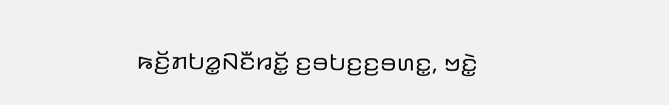ꤒꤢꤩ꤬ꤊꤝꤤ꤭ꤡꤢꤪꤙꤢꤩ꤭ ꤢ꤬ꤋꤝꤢ꤬ꤢ꤬ꤋꤛꤢ꤭, ꤠꤢꤧ꤭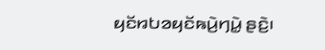ꤟꤢꤩꤙꤝꤤꤟꤢꤩꤒꤣꤧ꤬ꤚꤣꤧ꤭ ꤔꤢꤧ꤬꤯